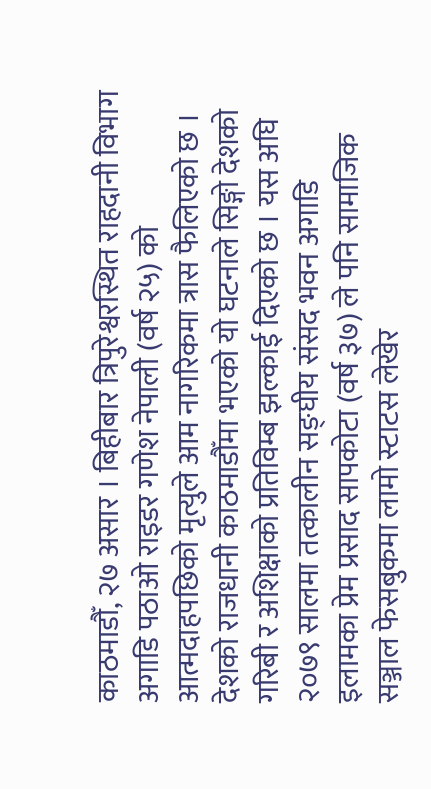काठमाडौँ, २७ असार । बिहीबार त्रिपुरेश्वरस्थित राहदानी विभाग अगाडि पठाओ राइडर गणेश नेपाली (वर्ष २५) को आत्मदाहपछिको मृत्युले आम नागरिकमा त्रास फैलिएको छ ।
देशको राजधानी काठमाडौँमा भएको यो घटनाले सिङ्गो देशको गरिबी र अशिक्षाको प्रतिविम्ब झल्काई दिएको छ । यस अघि २०७९ सालमा तत्कालीन सङ्घीय संसद भवन अगाडि इलामका प्रेम प्रसाद सापकोटा (वर्ष ३७) ले पनि सामाजिक सञ्जाल फेसबुकमा लामो स्टाटस लेखेर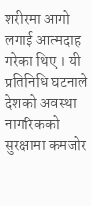शरीरमा आगो लगाई आत्मदाह गरेका थिए । यी प्रतिनिधि घटनाले देशको अवस्था नागरिकको सुरक्षामा कमजोर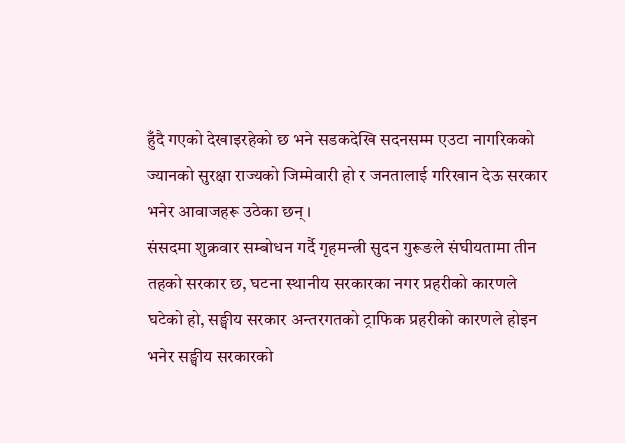हुँदै गएको देखाइरहेको छ भने सडकदेखि सदनसम्म एउटा नागरिकको ज्यानको सुरक्षा राज्यको जिम्मेवारी हो र जनतालाई गरिखान देऊ सरकार भनेर आवाजहरू उठेका छन् ।
संसदमा शुक्रवार सम्बोधन गर्दै गृहमन्त्री सुदन गुरूङले संघीयतामा तीन तहको सरकार छ, घटना स्थानीय सरकारका नगर प्रहरीको कारणले घटेको हो, सङ्घीय सरकार अन्तरगतको ट्राफिक प्रहरीको कारणले होइन भनेर सङ्घीय सरकारको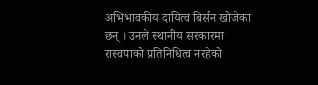अभिभावकीय दायित्व बिर्सन खोजेका छन् । उनले स्थानीय सरकारमा रास्वपाको प्रतिनिधित्व नरहेको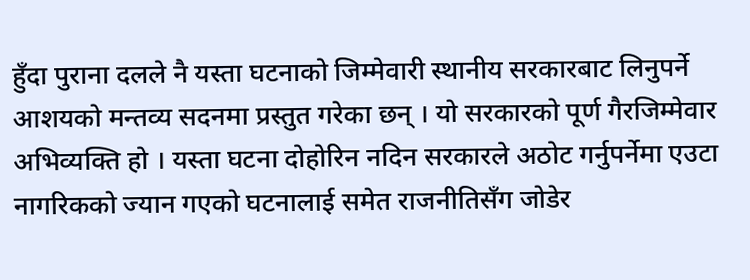हुँदा पुराना दलले नै यस्ता घटनाको जिम्मेवारी स्थानीय सरकारबाट लिनुपर्ने आशयको मन्तव्य सदनमा प्रस्तुत गरेका छन् । यो सरकारको पूर्ण गैरजिम्मेवार अभिव्यक्ति हो । यस्ता घटना दोहोरिन नदिन सरकारले अठोट गर्नुपर्नेमा एउटा नागरिकको ज्यान गएको घटनालाई समेत राजनीतिसँग जोडेर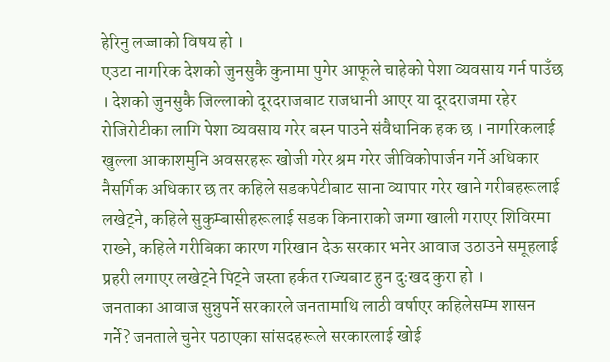हेरिनु लज्जाको विषय हो ।
एउटा नागरिक देशको जुनसुकै कुनामा पुगेर आफूले चाहेको पेशा व्यवसाय गर्न पाउँछ । देशको जुनसुकै जिल्लाको दूरदराजबाट राजधानी आएर या दूरदराजमा रहेर रोजिरोटीका लागि पेशा व्यवसाय गरेर बस्न पाउने संवैधानिक हक छ । नागरिकलाई खुल्ला आकाशमुनि अवसरहरू खोजी गरेर श्रम गरेर जीविकोपार्जन गर्ने अधिकार नैसर्गिक अधिकार छ तर कहिले सडकपेटीबाट साना व्यापार गरेर खाने गरीबहरूलाई लखेट्ने, कहिले सुकुम्बासीहरूलाई सडक किनाराको जग्गा खाली गराएर शिविरमा राख्ने, कहिले गरीबिका कारण गरिखान देऊ सरकार भनेर आवाज उठाउने समूहलाई प्रहरी लगाएर लखेट्ने पिट्ने जस्ता हर्कत राज्यबाट हुन दुःखद कुरा हो ।
जनताका आवाज सुन्नुपर्ने सरकारले जनतामाथि लाठी वर्षाएर कहिलेसम्म शासन गर्ने? जनताले चुनेर पठाएका सांसदहरूले सरकारलाई खोई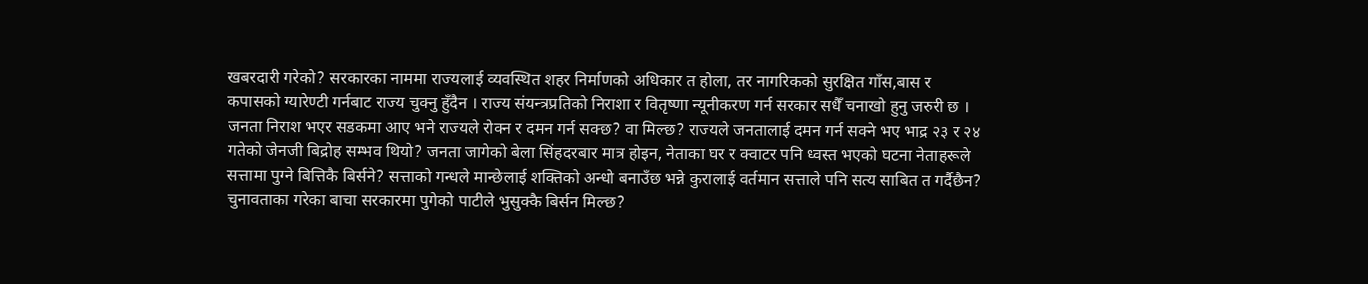खबरदारी गरेको? सरकारका नाममा राज्यलाई व्यवस्थित शहर निर्माणको अधिकार त होला, तर नागरिकको सुरक्षित गाँस,बास र कपासको ग्यारेण्टी गर्नबाट राज्य चुक्नु हुँदैन । राज्य संयन्त्रप्रतिको निराशा र वितृष्णा न्यूनीकरण गर्न सरकार सधैँ चनाखो हुनु जरुरी छ ।
जनता निराश भएर सडकमा आए भने राज्यले रोक्न र दमन गर्न सक्छ? वा मिल्छ? राज्यले जनतालाई दमन गर्न सक्ने भए भाद्र २३ र २४ गतेको जेनजी बिद्रोह सम्भव थियो? जनता जागेको बेला सिंहदरबार मात्र होइन, नेताका घर र क्वाटर पनि ध्वस्त भएको घटना नेताहरूले सत्तामा पुग्ने बित्तिकै बिर्सने? सत्ताको गन्धले मान्छेलाई शक्तिको अन्धो बनाउँछ भन्ने कुरालाई वर्तमान सत्ताले पनि सत्य साबित त गर्दैछैन?
चुनावताका गरेका बाचा सरकारमा पुगेको पाटीले भुसुक्कै बिर्सन मिल्छ?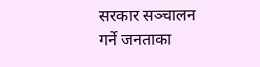सरकार सञ्चालन गर्ने जनताका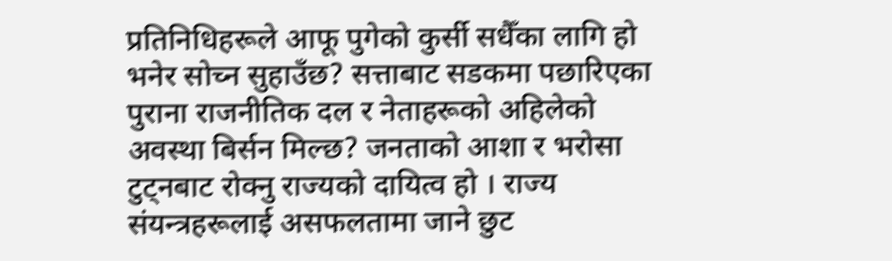प्रतिनिधिहरूले आफू पुगेको कुर्सी सधैँका लागि हो भनेर सोच्न सुहाउँछ? सत्ताबाट सडकमा पछारिएका पुराना राजनीतिक दल र नेताहरूको अहिलेको अवस्था बिर्सन मिल्छ? जनताको आशा र भरोसा टुट्नबाट रोक्नु राज्यको दायित्व हो । राज्य संयन्त्रहरूलाई असफलतामा जाने छुट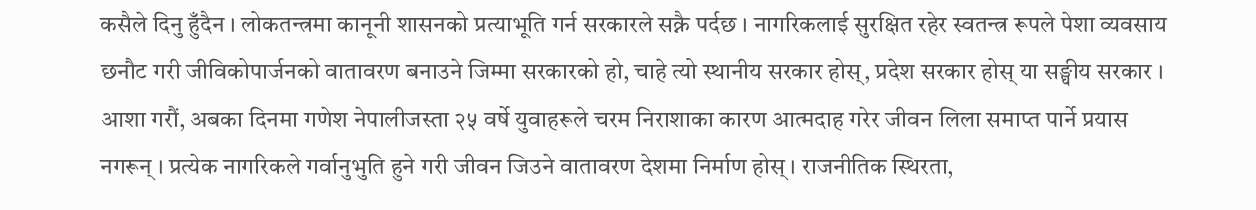कसैले दिनु हुँदैन । लोकतन्त्रमा कानूनी शासनको प्रत्याभूति गर्न सरकारले सक्नै पर्दछ । नागरिकलाई सुरक्षित रहेर स्वतन्त्र रूपले पेशा व्यवसाय छनौट गरी जीविकोपार्जनको वातावरण बनाउने जिम्मा सरकारको हो, चाहे त्यो स्थानीय सरकार होस्, प्रदेश सरकार होस् या सङ्घीय सरकार ।
आशा गरौं, अबका दिनमा गणेश नेपालीजस्ता २५ वर्षे युवाहरूले चरम निराशाका कारण आत्मदाह गरेर जीवन लिला समाप्त पार्ने प्रयास नगरून् । प्रत्येक नागरिकले गर्वानुभुति हुने गरी जीवन जिउने वातावरण देशमा निर्माण होस् । राजनीतिक स्थिरता,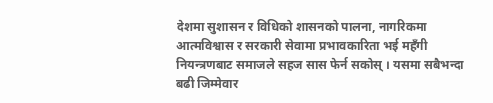देशमा सुशासन र विधिको शासनको पालना, नागरिकमा आत्मविश्वास र सरकारी सेवामा प्रभावकारिता भई महँगी नियन्त्रणबाट समाजले सहज सास फेर्न सकोस् । यसमा सबैभन्दा बढी जिम्मेवार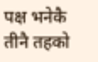पक्ष भनेकै तीनै तहको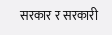सरकार र सरकारी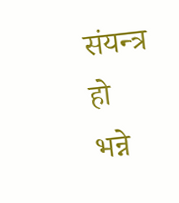संयन्त्र हो भन्ने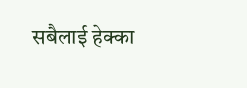सबैलाई हेक्का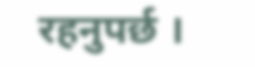रहनुपर्छ ।